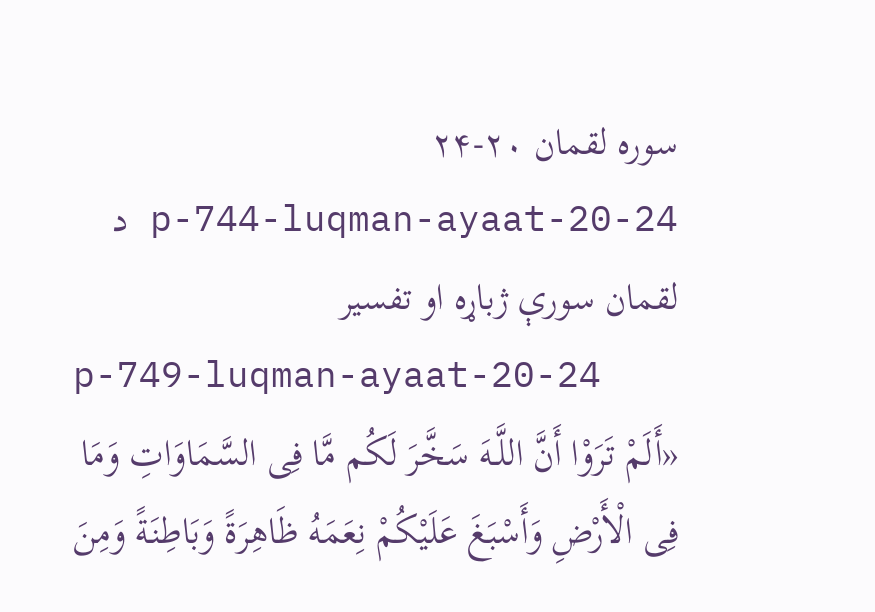سوره لقمان ۲۰-۲۴
p-744-luqman-ayaat-20-24 د لقمان سورې ژباړه او تفسیر
p-749-luqman-ayaat-20-24
«أَلَمْ تَرَوْا أَنَّ اللَّـهَ سَخَّرَ لَکُم مَّا فِی السَّمَاوَاتِ وَمَا فِی الْأَرْضِ وَأَسْبَغَ عَلَیْکُمْ نِعَمَهُ ظَاهِرَةً وَبَاطِنَةً وَمِنَ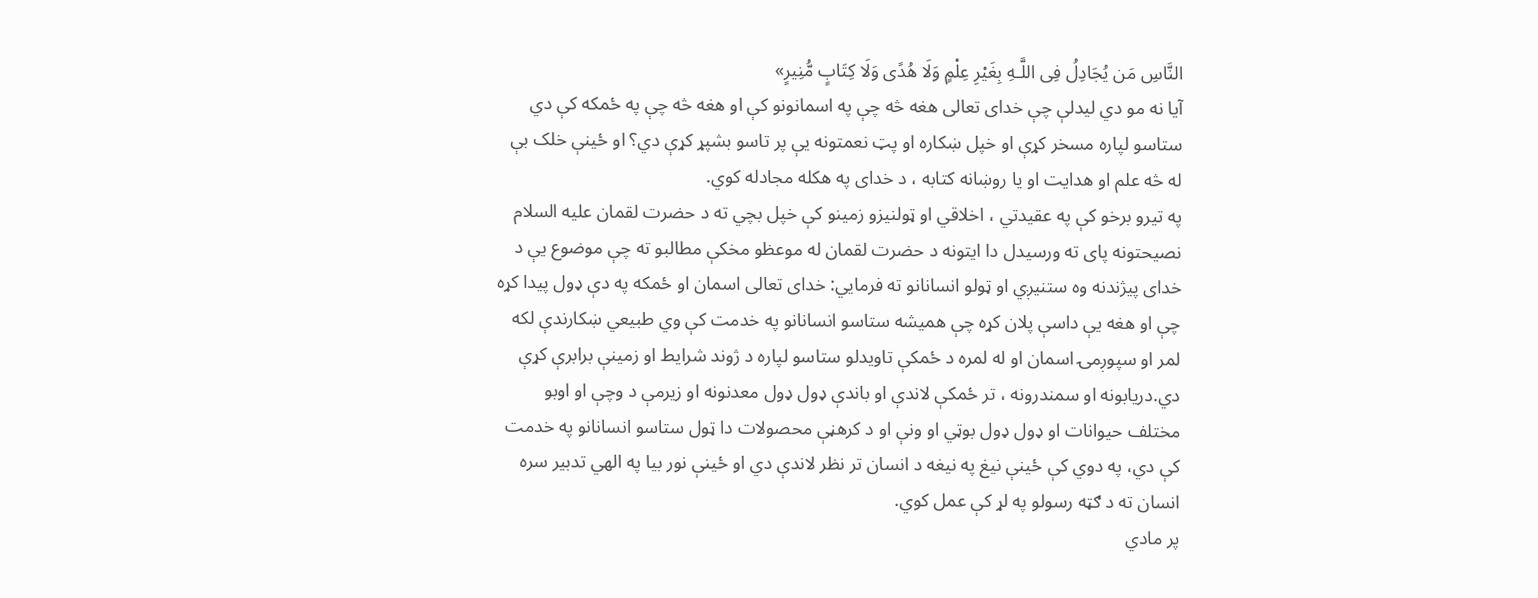النَّاسِ مَن یُجَادِلُ فِی اللَّـهِ بِغَیْرِ عِلْمٍ وَلَا هُدًى وَلَا کِتَابٍ مُّنِیرٍ»
آیا نه مو دي لیدلې چې خدای تعالی هغه څه چې په اسمانونو کې او هغه څه چې په ځمکه کې دي ستاسو لپاره مسخر کړې او خپل ښکاره او پټ نعمتونه یې پر تاسو بشپړ کړې دي؟ او ځینې خلک بې له څه علم او هدایت او یا روښانه کتابه ، د خدای په هکله مجادله کوي.
په تیرو برخو کې په عقیدتي ، اخلاقي او ټولنیزو زمینو کې خپل بچي ته د حضرت لقمان علیه السلام نصیحتونه پای ته ورسیدل دا ایتونه د حضرت لقمان له موعظو مخکې مطالبو ته چې موضوع یې د خدای پیژندنه وه ستنیږي او ټولو انسانانو ته فرمایي: خدای تعالی اسمان او ځمکه په دې ډول پیدا کړه چې او هغه یې داسې پلان کړه چې همیشه ستاسو انسانانو په خدمت کې وي طبیعي ښکارندې لکه لمر او سپوږمۍ اسمان او له لمره د ځمکې تاویدلو ستاسو لپاره د ژوند شرایط او زمینې برابرې کړې دي.دریابونه او سمندرونه ، تر ځمکې لاندې او باندې ډول ډول معدنونه او زیرمې د وچې او اوبو مختلف حیوانات او ډول ډول بوټي او ونې او د کرهڼې محصولات دا ټول ستاسو انسانانو په خدمت کې دي، په دوي کې ځینې نیغ په نیغه د انسان تر نظر لاندې دي او ځينې نور بیا په الهي تدبیر سره انسان ته د ګټه رسولو په لړ کې عمل کوي.
پر مادي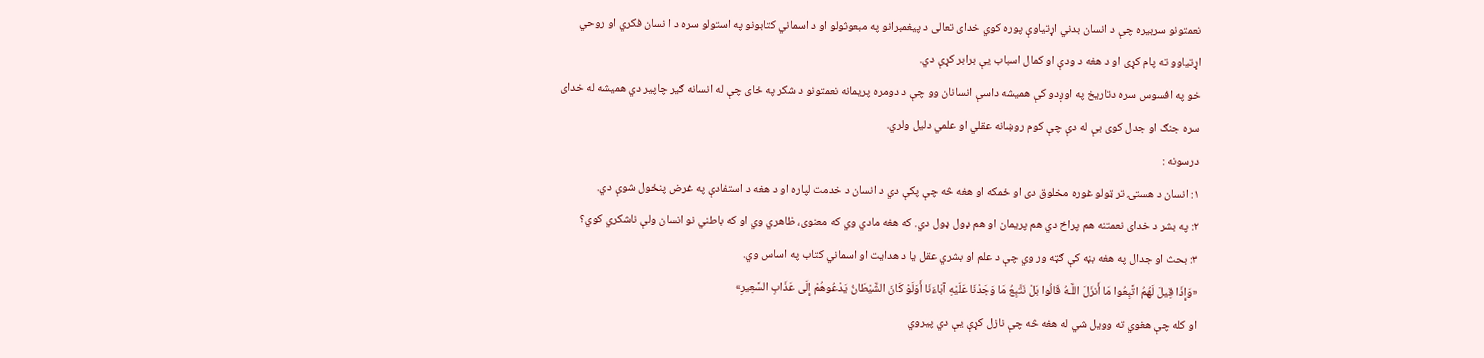نعمتونو سربیره چې د انسان بدني اړتیاوې پوره کوي خدای تعالی د پیغمبرانو په مبعوثولو او د اسماني کتابونو په استولو سره د ا نسان فکري او روحي اړتیاوو ته پام کړی او د هغه د ودې او کمال اسباب یې برابر کړې دي.
خو په افسوس سره دتاریخ په اوږدو کې همیشه داسې انسانان وو چې د دومره پریمانه نعمتونو د شکر په ځای چې له انسانه ګیر چاپیر دي همیشه له خدای سره جنګ او جدل کوی بې له دې چې کوم روښانه عقلي او علمي دلیل ولري.
درسونه :
۱: انسان د هستۍ تر ټولو غوره مخلوق دی او ځمکه او هغه څه چې پکې دي د انسان د خدمت لپاره او د هغه د استفادې په غرض پنځول شوې دي.
۲: په بشر د خدای نعمتنه هم پراخ دي هم پریمان او هم ډول ډول دي. که هغه مادي وي که معنوی، ظاهري وي او که باطني نو انسان ولې ناشکري کوي؟
۳: بحث او جدال په هغه بڼه کې ګټه ور وي چې د علم او بشري عقل یا د هدایت او اسماني کتاب په اساس وي.
«وَإِذَا قِیلَ لَهُمُ اتَّبِعُوا مَا أَنزَلَ اللَّـهُ قَالُوا بَلْ نَتَّبِعُ مَا وَجَدْنَا عَلَیْهِ آبَاءَنَا أَوَلَوْ کَانَ الشَّیْطَانُ یَدْعُوهُمْ إِلَى عَذَابِ السَّعِیرِ»
او کله چې هغوي ته وویل شي له هغه څه چې نازل کړې یې دي پيروي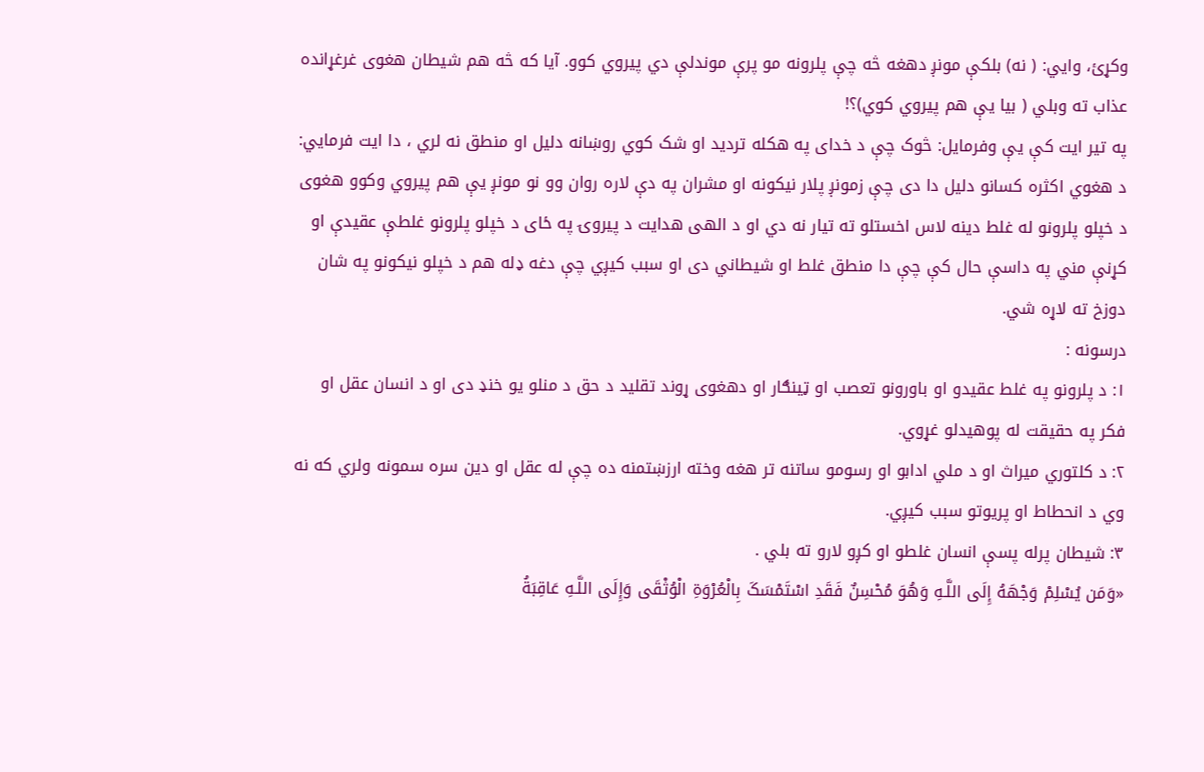وکړئ، وایي: ( نه) بلکې مونږ دهغه څه چې پلرونه مو پرې موندلې دي پيروي کوو. آیا که څه هم شیطان هغوی غرغړانده عذاب ته وبلي ( بیا یې هم پیروي کوي)؟!
په تیر ایت کې یې وفرمایل: څوک چې د خدای په هکله تردید او شک کوي روښانه دلیل او منطق نه لري ، دا ایت فرمایي: د هغوي اکثره کسانو دلیل دا دی چې زمونږ پلار نیکونه او مشران په دې لاره روان وو نو مونږ یې هم پیروي وکوو هغوی د خپلو پلرونو له غلط دینه لاس اخستلو ته تیار نه دي او د الهی هدایت د پیروۍ په ځای د خپلو پلرونو غلطې عقیدې او کړنې مني په داسې حال کې چې دا منطق غلط او شیطاني دی او سبب کیږي چې دغه ډله هم د خپلو نیکونو په شان دوزخ ته لاړه شي.
درسونه :
۱: د پلرونو په غلط عقیدو او باورونو تعصب او ټینګار او دهغوی ړوند تقلید د حق د منلو یو خنډ دی او د انسان عقل او فکر په حقیقت له پوهیدلو غړوي.
۲: د کلتوري میراث او د ملي ادابو او رسومو ساتنه تر هغه وخته ارزښتمنه ده چې له عقل او دین سره سمونه ولري که نه وي د انحطاط او پریوتو سبب کیږي.
۳: شیطان پرله پسې انسان غلطو او کږو لارو ته بلي .
«وَمَن یُسْلِمْ وَجْهَهُ إِلَى اللَّـهِ وَهُوَ مُحْسِنٌ فَقَدِ اسْتَمْسَکَ بِالْعُرْوَةِ الْوُثْقَى وَإِلَى اللَّـهِ عَاقِبَةُ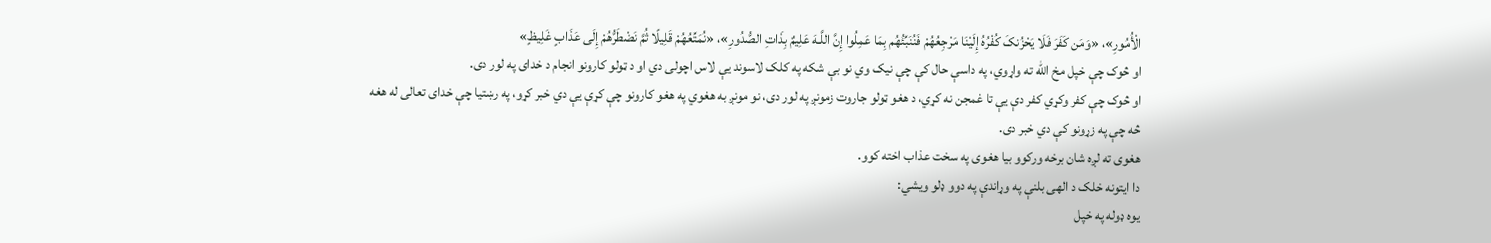الْأُمُورِ»، «وَمَن کَفَرَ فَلَا یَحْزُنکَ کُفْرُهُ إِلَیْنَا مَرْجِعُهُمْ فَنُنَبِّئُهُم بِمَا عَمِلُوا إِنَّ اللَّـهَ عَلِیمٌ بِذَاتِ الصُّدُورِ»، «نُمَتِّعُهُمْ قَلِیلًا ثُمَّ نَضْطَرُّهُمْ إِلَى عَذَابٍ غَلِیظٍ»
او څوک چې خپل مخ الله ته واړوي، په داسې حال کې چې نیک وي نو بې شکه په کلک لاسوند یې لاس اچولی دي او د ټولو کارونو انجام د خدای په لور دی.
او څوک چې کفر وکړي کفر دې یې تا غمجن نه کړي، د هغو ټولو جاروت زمونږ په لور دی، نو مونږ به هغوي په هغو کارونو چې کړې یې دي خبر کړو، په رښتیا چې خدای تعالی له هغه څه چې په زړونو کې دي خبر دی.
هغوی ته لږه شان برخه ورکوو بیا هغوی په سخت عذاب اخته کوو.
دا ایتونه خلک د الهی بلنې په وړاندې په دوو ډلو ویشي:
یوه ډوله په خپل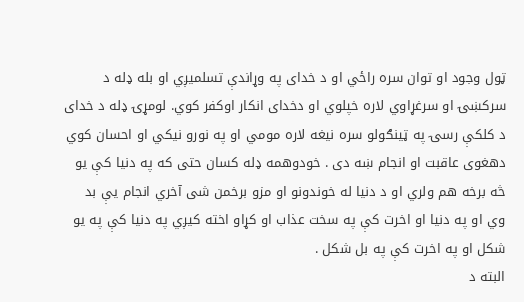ټول وجود او توان سره راځي او د خدای په وړاندې تسلمیږي او بله ډله د سرکښۍ او سرغړاوي لاره خپلوي او دخدای انکار اوکفر کوي. لومړۍ ډله د خدای د کلکې رسۍ په ټینګولو سره نیغه لاره مومي او په نورو نیکي او احسان کوي دهغوی عاقبت او انجام ښه دی . خودوهمه ډله کسان حتی که په دنیا کې یو څه برخه هم ولري او د دنیا له خوندونو او مزو برخمن شی آخري انجام یې بد وي او په دنیا او اخرت کې په سخت عذاب او کړاو اخته کیږي په دنیا کې په یو شکل او په اخرت کې په بل شکل .
البته د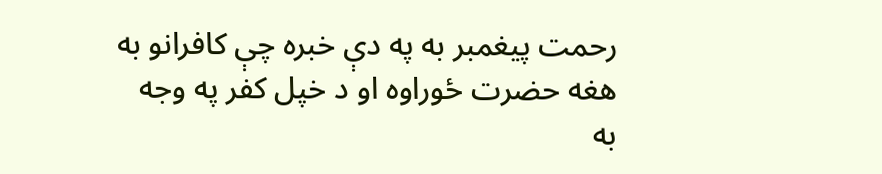رحمت پیغمبر به په دې خبره چې کافرانو به هغه حضرت ځوراوه او د خپل کفر په وجه به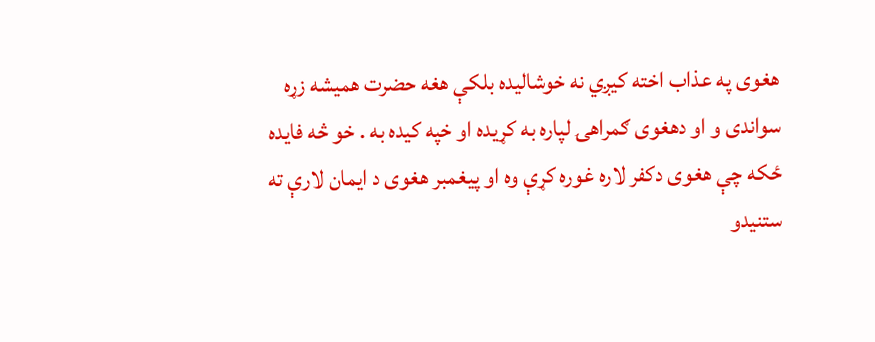هغوی په عذاب اخته کیږي نه خوشالیده بلکې هغه حضرت همیشه زړه سواندی و او دهغوی ګمراهۍ لپاره به کړیده او خپه کیده به . خو څه فایده ځکه چې هغوی دکفر لاره غوره کړې وه او پیغمبر هغوی د ایمان لارې ته ستنیدو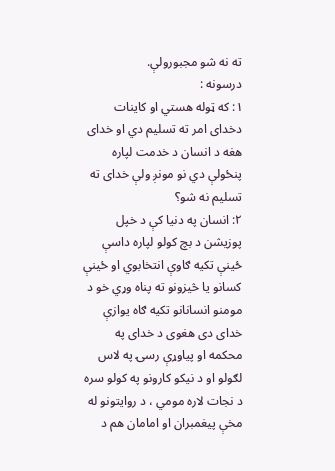ته نه شو مجبورولې.
درسونه :
۱: که ټوله هستي او کاینات دخدای امر ته تسلیم دي او خدای هغه د انسان د خدمت لپاره پنځولې دي نو مونږ ولې خدای ته تسلیم نه شو؟
۲: انسان په دنیا کې د خپل پوزیشن د بچ کولو لپاره داسې ځینې تکیه ګاوې انتخابوي او ځينې کسانو یا څيزونو ته پناه وړي خو د مومنو انسانانو تکیه ګاه یوازې خدای دی هغوی د خدای په محکمه او پیاوړې رسۍ په لاس لګولو او د نیکو کارونو په کولو سره د نجات لاره مومي ، د روایتونو له مخې پیغمبران او امامان هم د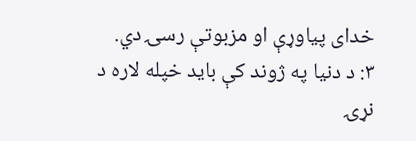خدای پياوړې او مزبوتې رسۍ دي.
۳: د دنیا په ژوند کې باید خپله لاره د نړۍ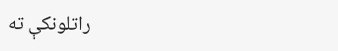راتلونکې ته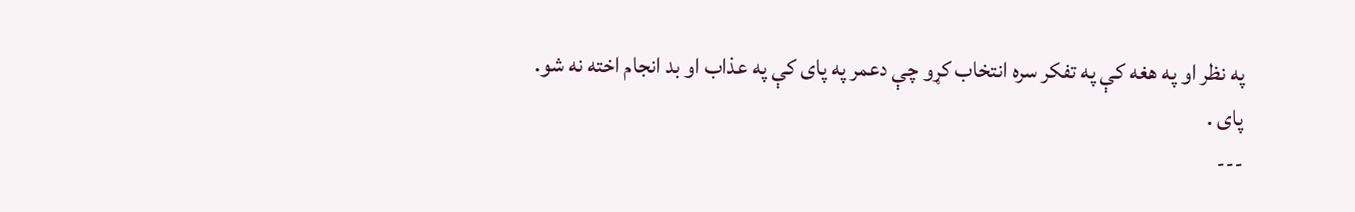په نظر او په هغه کې په تفکر سره انتخاب کړو چې دعمر په پای کې په عذاب او بد انجام اخته نه شو.
پای .
---